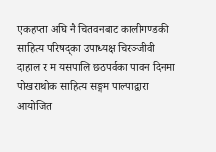एकहप्ता अघि नै चितवनबाट कालीगण्डकी साहित्य परिषद्का उपाध्यक्ष चिरञ्जीवी दाहाल र म यसपालि छठपर्वका पावन दिनमा पोखराथोक साहित्य सङ्गम पाल्पाद्वारा आयोजित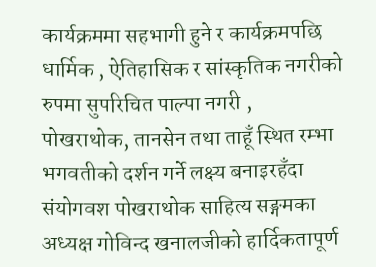कार्यक्रममा सहभागी हुने र कार्यक्रमपछि धार्मिक , ऐतिहासिक र सांस्कृतिक नगरीको रुपमा सुपरिचित पाल्पा नगरी , पोखराथोक, तानसेन तथा ताहूँ स्थित रम्भा भगवतीको दर्शन गर्ने लक्ष्य बनाइरहँदा संयोगवश पोखराथोक साहित्य सङ्गमका अध्यक्ष गोविन्द खनालजीको हार्दिकतापूर्ण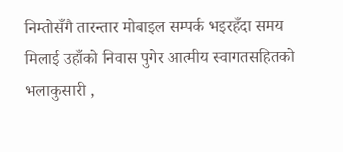निम्तोसँगै तारन्तार मोबाइल सम्पर्क भइरहँदा समय मिलाई उहाँको निवास पुगेर आत्मीय स्वागतसहितको भलाकुसारी ,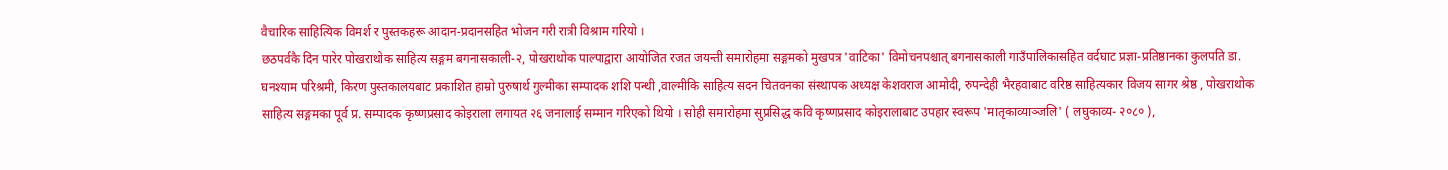वैचारिक साहित्यिक विमर्श र पुस्तकहरू आदान-प्रदानसहित भोजन गरी रात्री विश्राम गरियो ।
छठपर्वकै दिन पारेर पोखराथोक साहित्य सङ्गम बगनासकाली-२, पोखराथोक पाल्पाद्वारा आयोजित रजत जयन्ती समारोहमा सङ्गमको मुखपत्र 'वाटिका' विमोचनपश्चात् बगनासकाली गाउँपालिकासहित वर्दघाट प्रज्ञा-प्रतिष्ठानका कुलपति डा. घनश्याम परिश्रमी, किरण पुस्तकालयबाट प्रकाशित हाम्रो पुरुषार्थ गुल्मीका सम्पादक शशि पन्थी ,वाल्मीकि साहित्य सदन चितवनका संस्थापक अध्यक्ष केशवराज आमोदी, रुपन्देही भैरहवाबाट वरिष्ठ साहित्यकार विजय सागर श्रेष्ठ , पोखराथोक साहित्य सङ्गमका पूर्व प्र. सम्पादक कृष्णप्रसाद कोइराला लगायत २६ जनालाई सम्मान गरिएको थियो । सोही समारोहमा सुप्रसिद्ध कवि कृष्णप्रसाद कोइरालाबाट उपहार स्वरूप 'मातृकाव्याञ्जलि' ( लघुकाव्य- २०८० ),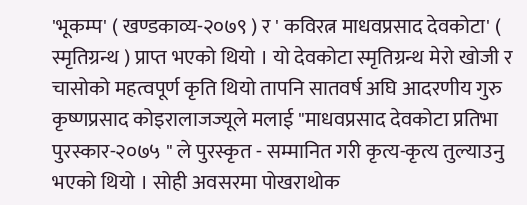'भूकम्प' ( खण्डकाव्य-२०७९ ) र ' कविरत्न माधवप्रसाद देवकोटा' ( स्मृतिग्रन्थ ) प्राप्त भएको थियो । यो देवकोटा स्मृतिग्रन्थ मेरो खोजी र चासोको महत्वपूर्ण कृति थियो तापनि सातवर्ष अघि आदरणीय गुरु कृष्णप्रसाद कोइरालाजज्यूले मलाई "माधवप्रसाद देवकोटा प्रतिभा पुरस्कार-२०७५ " ले पुरस्कृत - सम्मानित गरी कृत्य-कृत्य तुल्याउनु भएको थियो । सोही अवसरमा पोखराथोक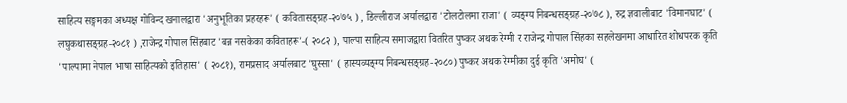साहित्य सङ्गमका अध्यक्ष गोविन्द खनालद्वारा 'अनुभूतिका प्रहरहरू' ( कवितासङ्ग्रह-२०७५ ) , डिल्लीराज अर्यालद्वारा 'टोलटोलमा राजा' ( व्यङ्ग्य निबन्धसङ्ग्रह-२०७८ ), रुद्र ज्ञवालीबाट 'विमानघाट' ( लघुकथासङ्ग्रह-२०८१ ) ,राजेन्द्र गोपाल सिंहबाट 'बन्न नसकेका कविताहरू'-( २०८२ ), पाल्पा साहित्य समाजद्वारा वितरित पुष्कर अथक रेग्मी र राजेन्द्र गोपाल सिंहका सहलेखनमा आधारित शोधपरक कृति 'पाल्पामा नेपाल भाषा साहित्यको इतिहास' ( २०८१), रामप्रसाद अर्यालबाट 'घुस्सा' ( हास्यव्यङ्ग्य निबन्धसङ्ग्रह-२०८०) पुष्कर अथक रेग्मीका दुई कृति 'अमोघ' (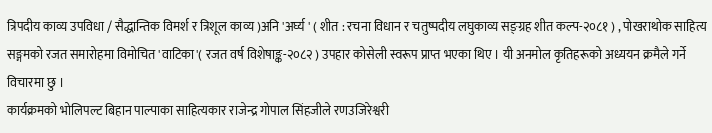त्रिपदीय काव्य उपविधा / सैद्धान्तिक विमर्श र त्रिशूल काव्य )अनि 'अर्घ्य ' ( शीत : रचना विधान र चतुष्पदीय लघुकाव्य सङ्ग्रह शीत कल्प-२०८१ ) , पोखराथोक साहित्य सङ्गमको रजत समारोहमा विमोचित 'वाटिका'( रजत वर्ष विशेषाङ्क-२०८२ ) उपहार कोसेली स्वरूप प्राप्त भएका थिए । यी अनमोल कृतिहरूको अध्ययन क्रमैले गर्ने विचारमा छु ।
कार्यक्रमको भोलिपल्ट बिहान पाल्पाका साहित्यकार राजेन्द्र गोपाल सिंहजीले रणउजिरेश्वरी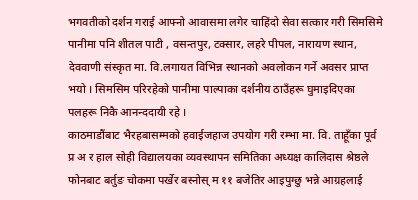भगवतीको दर्शन गराई आफ्नो आवासमा लगेर चाहिंदो सेवा सत्कार गरी सिमसिमे पानीमा पनि शीतल पाटी , वसन्तपुर, टक्सार, लहरे पीपल, नारायण स्थान, देववाणी संस्कृत मा. वि.लगायत विभिन्न स्थानको अवलोकन गर्ने अवसर प्राप्त भयो । सिमसिम परिरहेको पानीमा पाल्पाका दर्शनीय ठाउँहरू घुमाइदिएका पलहरू निकै आनन्ददायी रहे ।
काठमाडौंबाट भैरहबासम्मको हवाईजहाज उपयोग गरी रम्भा मा. वि. ताहूँका पूर्व प्र अ र हाल सोही विद्यालयका व्यवस्थापन समितिका अध्यक्ष कालिदास श्रेष्ठले फोनबाट बर्तुङ चोकमा पर्खेर बस्नोस् म ११ बजेतिर आइपुग्छु भन्ने आग्रहलाई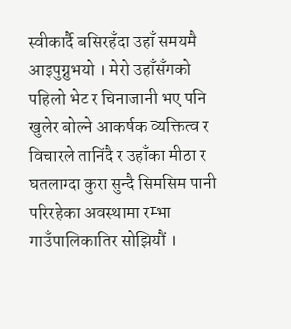स्वीकार्दै बसिरहँदा उहाँ समयमै आइपुग्नुभयो । मेरो उहाँसँगको पहिलो भेट र चिनाजानी भए पनि खुलेर बोल्ने आकर्षक व्यक्तित्व र विचारले तानिंदै र उहाँका मीठा र घतलाग्दा कुरा सुन्दै सिमसिम पानी परिरहेका अवस्थामा रम्भा गाउँपालिकातिर सोझियौं ।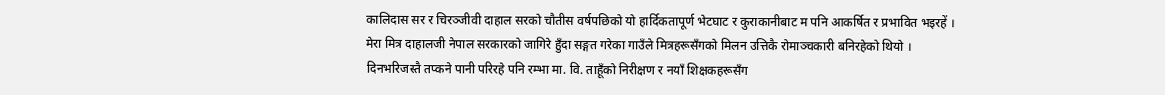कालिदास सर र चिरञ्जीवी दाहाल सरको चौतीस वर्षपछिको यो हार्दिकतापूर्ण भेटघाट र कुराकानीबाट म पनि आकर्षित र प्रभावित भइरहें । मेरा मित्र दाहालजी नेपाल सरकारको जागिरे हुँदा सङ्गत गरेका गाउँले मित्रहरूसँगको मिलन उत्तिकै रोमाञ्चकारी बनिरहेको थियो । दिनभरिजस्तै तप्कने पानी परिरहे पनि रम्भा मा. वि. ताहूँको निरीक्षण र नयाँ शिक्षकहरूसँग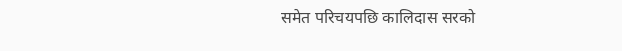समेत परिचयपछि कालिदास सरको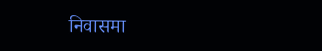निवासमा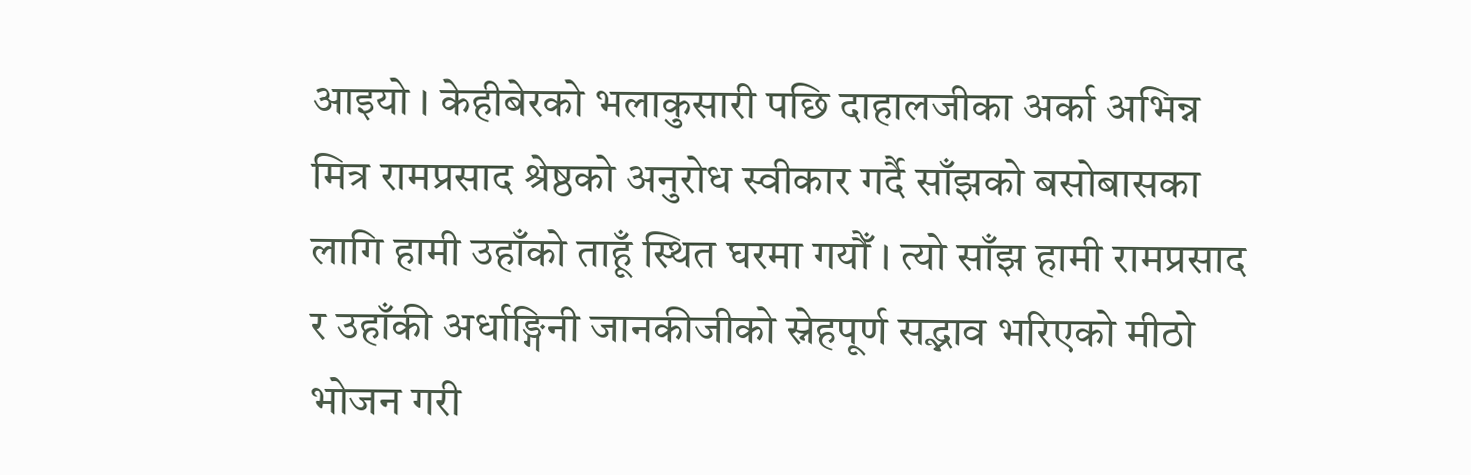आइयो । केहीबेरको भलाकुसारी पछि दाहालजीका अर्का अभिन्न मित्र रामप्रसाद श्रेष्ठको अनुरोध स्वीकार गर्दै साँझको बसोबासका लागि हामी उहाँको ताहूँ स्थित घरमा गयौँ । त्यो साँझ हामी रामप्रसाद र उहाँकी अर्धाङ्गिनी जानकीजीको स्नेहपूर्ण सद्भाव भरिएको मीठो भोजन गरी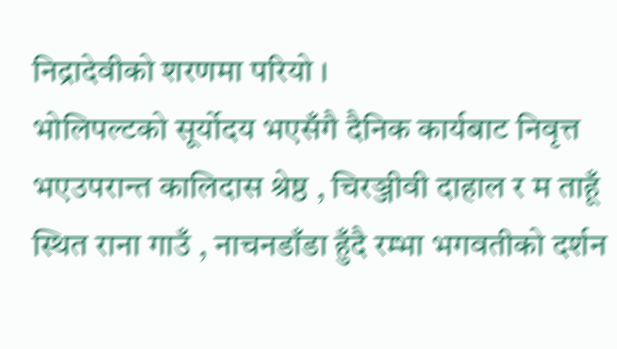निद्रादेवीको शरणमा परियो ।
भोलिपल्टको सूर्योदय भएसँगै दैनिक कार्यबाट निवृत्त भएउपरान्त कालिदास श्रेष्ठ , चिरञ्जीवी दाहाल र म ताहूँ स्थित राना गाउँ , नाचनडाँडा हुँदै रम्भा भगवतीको दर्शन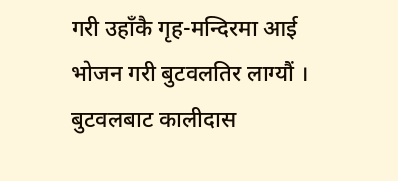गरी उहाँकै गृह-मन्दिरमा आई भोजन गरी बुटवलतिर लाग्यौं । बुटवलबाट कालीदास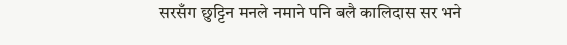सरसँग छुट्टिन मनले नमाने पनि बलै कालिदास सर भने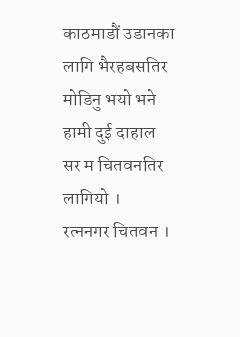काठमाडौं उडानका लागि भैरहबसतिर मोडिनु भयो भने हामी दुई दाहाल सर म चितवनतिर लागियो ।
रत्ननगर चितवन ।